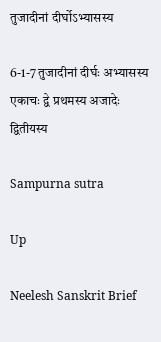तुजादीनां दीर्घोऽभ्यासस्य

6-1-7 तुजादीनां दीर्घः अभ्यासस्य एकाचः द्वे प्रथमस्य अजादेः द्वितीयस्य

Sampurna sutra

Up

Neelesh Sanskrit Brief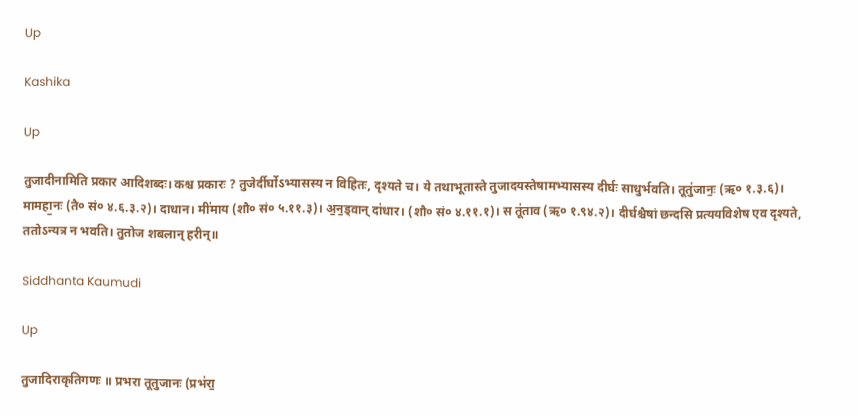Up

Kashika

Up

तुजादीनामिति प्रकार आदिशब्दः। कश्च प्रकारः ? तुजेर्दीर्घोऽभ्यासस्य न विहितः, दृश्यते च। ये तथाभूतास्ते तुजादयस्तेषामभ्यासस्य दीर्घः साधुर्भवति। तूतु॑जानः॒ (ऋ० १.३.६)। मामहा॒नः (तै० सं० ४.६.३.२)। दाधान। मी॑माय (शौ० सं० ५.११.३)। अ॒न॒ड्वान् दा॑धार। (शौ० सं० ४.११.१)। स तू॑ताव (ऋ० १.९४.२)। दीर्घश्चैषां छन्दसि प्रत्ययविशेष एव दृश्यते, ततोऽन्यत्र न भवति। तुतोज शबलान् हरीन्॥

Siddhanta Kaumudi

Up

तुजादिराकृतिगणः ॥ प्रभरा तूतुजानः (प्रभ॑रा॒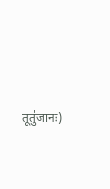तूतु॑जानः)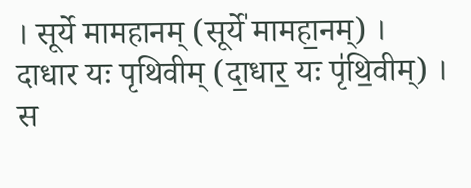। सूर्ये मामहानम् (सूर्ये॑ मामहा॒नम्) । दाधार यः पृथिवीम् (दा॒धार॒ यः पृ॑थि॒वीम्) । स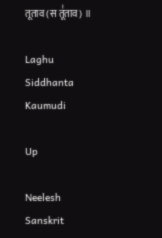तूताव (स तू॑ताव) ॥

Laghu Siddhanta Kaumudi

Up

Neelesh Sanskrit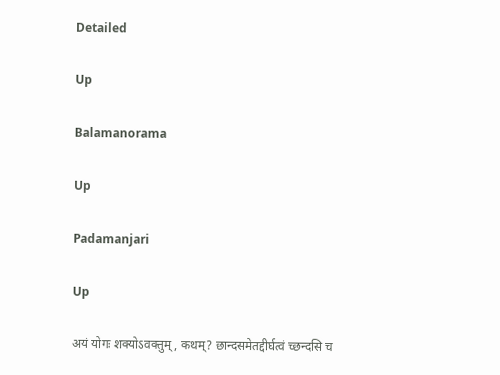Detailed

Up

Balamanorama

Up

Padamanjari

Up

अयं योगः शक्योऽवक्तुम्, कथम्? छान्दसमेतद्दीर्घत्वं च्छन्दसि च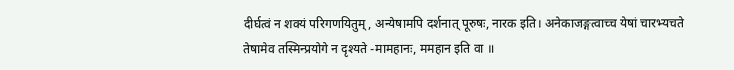दीर्घत्वं न शक्यं परिगणयितुम्, अन्येषामपि दर्शनात् पूरुषः, नारक इति। अनेकाजङ्गत्वाच्च येषां चारभ्यचते तेषामेव तस्मिन्प्रयोगे न दृश्यते -मामहानः, ममहान इति वा ॥